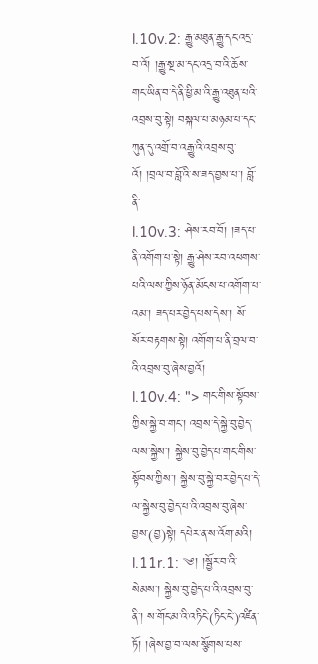l.10v.2: རྒྱུ་མཐུན་རྒྱུ་དང་འདྲ་བ་འོ། །རྒྱུ་སྔ་མ་དང་འདྲ་བ་འི་ཆོས་གང་ཡིན་བ་དེ་ནི་ཕྱི་མ་འི་རྒྱུ་འཐུན་པའི་འབྲས་བུ་སྟེ། བསྐལ་པ་མཉམ་པ་དང་ཀུན་དུ་འགྲོ་བ་འརྒྱུ་འི་འབྲས་བུ་འོ། །བྲལ་བ་བློ་འི་ས་ཟད་བྱས་པ་། བློ་ནི་
l.10v.3: ཤེས་རབ་བོ། །ཟད་པ་ནི་འགོག་པ་སྟེ། རྒྱུ་ཤེས་རབ་འཕགས་པའི་ལས་ཀྱིས་ཉོན་མོངས་པ་འགོག་པ་འམ་། ཟད་པར་བྱེད་པས་དེས་། སོ་སོར་བརྟགས་སྟེ། འགོག་པ་ནི་བྲལ་བ་འི་འབྲས་བུ་ཞེས་བྱའོ།
l.10v.4: "> གང་གིས་སྟོབས་ཀྱིས་སྐྱེ་བ་གང་། འབྲས་དེ་སྐྱེ་བུ་བྱེད་ལས་སྐྱེས་། སྐྱེས་བུ་བྱེད་པ་གང་གིས་སྟོབས་ཀྱིས་། སྐྱེས་བུ་སྐྱེ་བར་བྱེད་པ་དེ་ལ་སྐྱེས་བུ་བྱེད་པ་འི་འབྲས་བུ་ཞེས་བྱས་(བྱ)སྟེ། དཔེར་ན་ས་འོག་མའི།
l.11r.1: ༄། །སྦྱོར་བ་འི་སེམས་། སྐྱེས་བུ་བྱེད་པ་འི་འབྲས་བུ་ནི་། ས་གོང་མ་འི་འཏིངེ་(ཏིང་ངེ་)འཛིན་ཏོ། །ཞེས་བྱ་བ་ལས་སྩོགས་པས་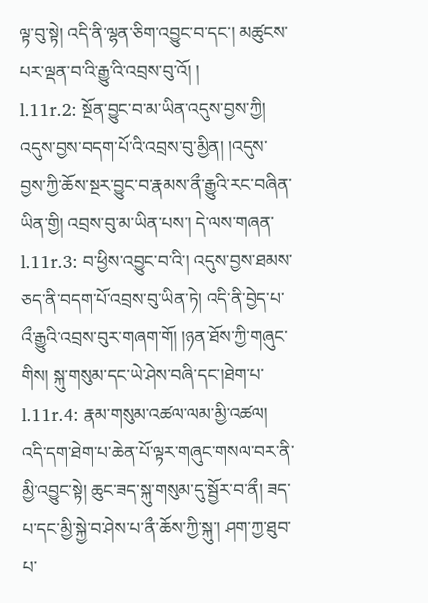ལྟ་བུ་སྟེ། འདི་ནི་ལྷན་ཅིག་འབྱུང་བ་དང་། མཚུངས་པར་ལྡན་བ་འི་རྒྱུ་འི་འབྲས་བུ་འོ། །
l.11r.2: སྔོན་བྱུང་བ་མ་ཡིན་འདུས་བྱས་ཀྱི། འདུས་བྱས་བདག་པོ་འི་འབྲས་བུ་མྱིན། །འདུས་བྱས་ཀྱི་ཆོས་སྔར་བྱུང་བ་རྣམས་ནྀ་རྒྱུའི་རང་བཞིན་ཡིན་གྱི། འབྲས་བུ་མ་ཡིན་པས་། དེ་ལས་གཞན་
l.11r.3: བ་ཕྱིས་འབྱུང་བ་འི་། འདུས་བྱས་ཐམས་ཅད་ནི་བདག་པོ་འབྲས་བུ་ཡིན་ཏེ། འདི་ནི་བྱེད་པ་འྀ་རྒྱུའི་འབྲས་བུར་གཞག་གོ། །ཉན་ཐོས་ཀྱི་གཞུང་གིས། སྐུ་གསུམ་དང་ཡེ་ཤེས་བཞི་དང་།ཐེག་པ་
l.11r.4: རྣམ་གསུམ་འཚལ་ལམ་མྱི་འཚལ། འདི་དག་ཐེག་པ་ཆེན་པོ་ལྟར་གཞུང་གསལ་བར་ནི་མྱི་འབྱུང་སྟེ། ཆུང་ཟད་སྐུ་གསུམ་དུ་སྦྱོར་བ་ནྀ། ཟད་པ་དང་མྱི་སྐྱེ་བ་ཤེས་པ་ནྀ་ཆོས་ཀྱི་སྐུ་། ཤག་ཀྱ་ཐུབ་པ་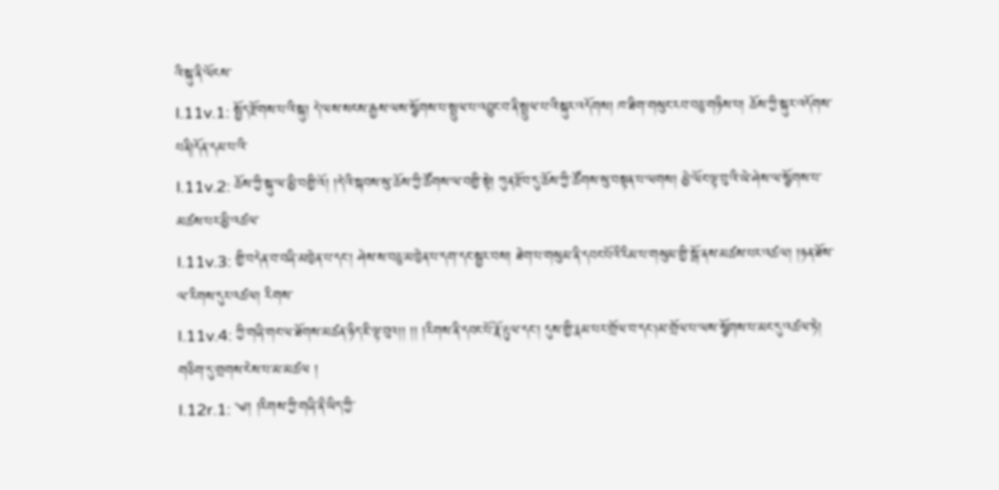འི་སྐུ་ནི་ལོངས་
l.11v.1: སྤྱོད་རྫོགས་པ་འི་སྐུ། དེ་ལས་སངས་རྒྱས་ལས་སྩོགས་པ་སྤྲུལ་པ་འབྱུང་བ་ནི་སྤྲུལ་པ་འི་སྐུར་འདོགས། ཁ་ཐིག་གསུང་རབ་བཅུ་གཉིས་པ། ཆོས་ཀྱི་སྐུར་འདོགས་པནི།དོན་དམ་པ་འི་
l.11v.2: ཆོས་ཀྱི་སྐུ་ལ་མྱི་བགྱི་འོ། །དེ་འི་སྐབས་སུ་ཆོས་ཀྱི་ཚོགས་ལ་བགྱི་སྟེ། ཀུན་རྫོབ་དུ་ཆོས་ཀྱི་ཚོགས་སུ་བསྟན་པ་ལགས། མྱེ་ལོང་ལྟ་བུ་འི་ཡེ་ཤེས་ལ་སྩོགས་པ་མཚས་པར་མྱི་འཚལ་
l.11v.3: གྱི་བདེན་བ་བཞི་མཁྱེན་པ་དང་། ཤེས་ས་བཅུ་མཁྱེན་པ་དག་དང་སྦྱར་བས། ཐེག་པ་གསུམ་ནི་དབང་པོའི་རིམ་པ་གསུམ་གྱི་སྒོ་ནས་མཚས་པར་འཚལ། །ཉན་ཐོས་ལ་རིགས་དུར་འཚལ། རིགས་
l.11v.4: ཀྱི་གཞི་གང་ལ་ཐོགས་མཚན་ཉིད་ཇི་ལྟ་བུའ།། །། །རིགས་ནི་དབང་པོ་རྣོ་རྟུལ་དང་། དུས་གྱི་རྣམ་པར་གྲོལ་བ་དང།མ་གྲོལ་པ་ལས་སྩོགས་པ་མང་དུ་འཚལ་ཏེ། གཅིག་དུ་གྲགས་ངེས་པ་མ་མཚལ །
l.12r.1: ༄། །རིགས་ཀྱི་གཞི་ནྀ་ཡིད་ཀྱི་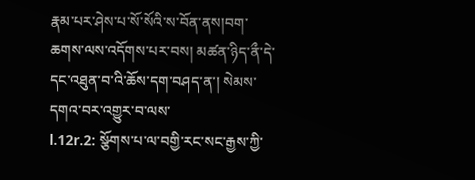རྣམ་པར་ཤེས་པ་སོ་སོའི་ས་བོན་ནས།བག་ཆགས་ལས་འདོགས་པར་བས། མཚན་ཉིད་ནྀ་དེ་དང་འཐུན་བ་འི་ཆོས་དག་བཤད་ན་། སེམས་དགའ་བར་འགྱུར་བ་ལས་
l.12r.2: སྩོགས་པ་ལ་བགྱི་རང་སང་རྒྱས་ཀྱི་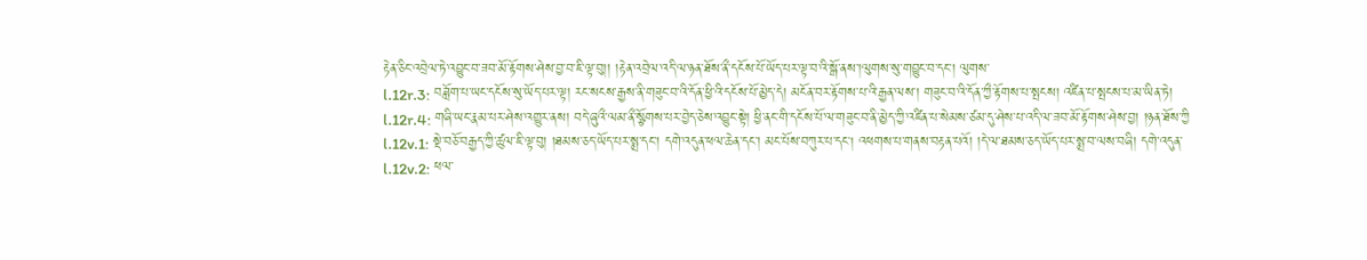རྟེན་ཅིང་འབྲེལ་ཏེ་འབྱུང་བ་ཟབ་མོ་རྟོགས་ཤེས་བྱ་བ་ཇི་ལྟ་བུ།། །རྟེན་འབྲེལ་འདི་ལ་ཉན་ཐོས་ནྀ་དངོས་པོ་ཡོད་པར་ལྟ་བ་འི་སྒོ་ནས་།ལུགས་སུ་གབྱུང་བ་དང་། ལུགས་
l.12r.3: བཟློག་པ་ཡང་དངོས་སུ་ཡོད་པར་ལྟ། རང་སངས་རྒྱས་ནི་གཟུང་བ་འི་དོན་ཕྱི་འི་དངོས་པོ་མྱེད་དེ། མངོན་བར་རྟོགས་པ་འི་རྒྱན་ལས་། གཟུང་བ་འི་དོན་ཀྱྀ་རྟོགས་པ་སྤངས། འཛིན་པ་སྤངས་པ་མ་ཡིན་ཏེ།
l.12r.4: གཞི་ཡང་རྣམ་པར་ཤེས་འགྱུར་ནས། བདེ་ཞུའྀ་ལམ་ནྀ་སྩོགས་པར་བྱེད་ཅེས་འབྱུང་སྟེ། ཕྱི་ནང་གི་དངོས་པོ་ལ་གཟུང་བ་ནི་མྱེད་ཀྱི་འཛིན་པ་སེམས་ཙམ་དུ་ཤེས་པ་འདི་ལ་ཟབ་མོ་རྟོགས་ཤེས་བྱ། །ཉན་ཐོས་ཀྱི
l.12v.1: སྡེ་བཅོ་བརྒྱད་ཀྱི་ཚུལ་ཇི་ལྟ་བུ། །ཐམས་ཅད་ཡོད་པར་སྨྲ་དང་། དགེ་འདུན་ཕལ་ཆེན་དང་། མང་པོས་བཀུར་པ་དང། འཕགས་པ་གནས་བརྟན་པའོ། །དེ་ལ་ཐམས་ཅད་ཡོད་པར་སྨྲ་བ་ལས་བཞི། དགེ་འདུན་
l.12v.2: ཕལ་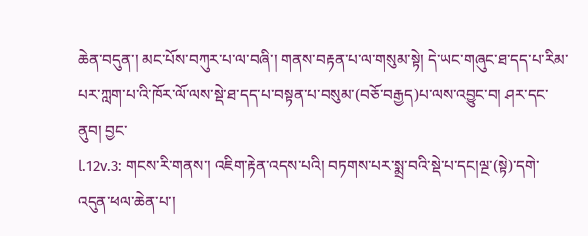ཆེན་བདུན་། མང་པོས་བཀུར་པ་ལ་བཞི་། གནས་བརྟན་པ་ལ་གསུམ་སྟེ། དེ་ཡང་གཞུང་ཐ་དད་པ་རིམ་པར་ཀླག་པ་འི་ཁོར་ལོ་ལས་སྡེ་ཐ་དད་པ་བསྟན་པ་བསུམ་(བཅོ་བརྒྱད)པ་ལས་འབྱུང་བ། ཤར་དང་ནུབ། བྱང་
l.12v.3: གངས་རི་གནས་། འཇིག་རྟེན་འདས་པའི། བཏགས་པར་སྨྲ་བའི་སྡེ་པ་དང།ལྔ་(སྟེ)་དགེ་འདུན་ཕལ་ཆེན་པ་།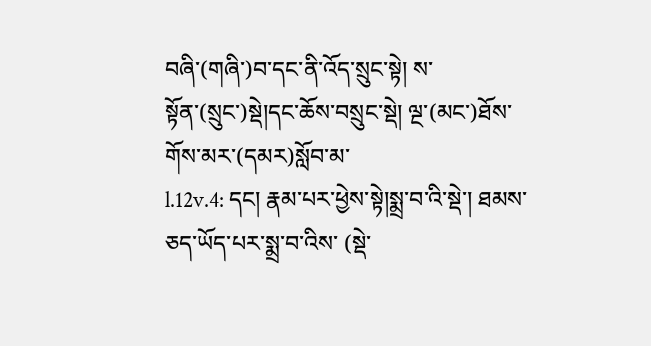བཞི་(གཞི་)བ་དང་ནི་འོད་སྲུང་སྟེ། ས་སྟོན་(སྲུང་)སྡེ།དང་ཆོས་བསྲུང་སྡེ། ལྔ་(མང་)ཐོས་གོས་མར་(དམར)སློབ་མ་
l.12v.4: དང། རྣམ་པར་ཕྱེས་སྟེ།སྨྲ་བ་འི་སྡེ་། ཐམས་ཅད་ཡོད་པར་སྨྲ་བ་འིས་ (སྡེ་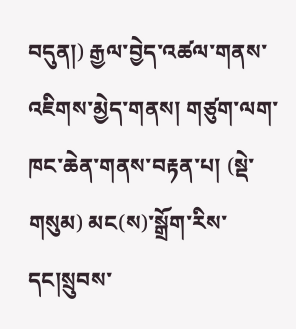བདུན།) རྒྱལ་བྱེད་འཚལ་གནས་འཇིགས་མྱེད་གནས། གཙུག་ལག་ཁང་ཆེན་གནས་བརྟན་པ། (སྡེ་གསུམ) མང(ས)་སྒྲོག་རིས་དང།སྲུབས་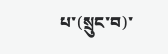པ་(སྲུང་བ)་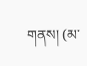གནས། (མ་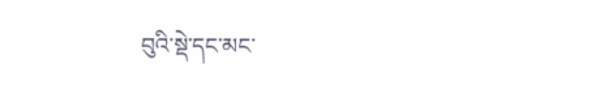བུའི་སྡེ་དང་མང་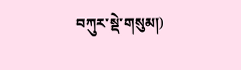བཀུར་སྡེ་གསུམ།)